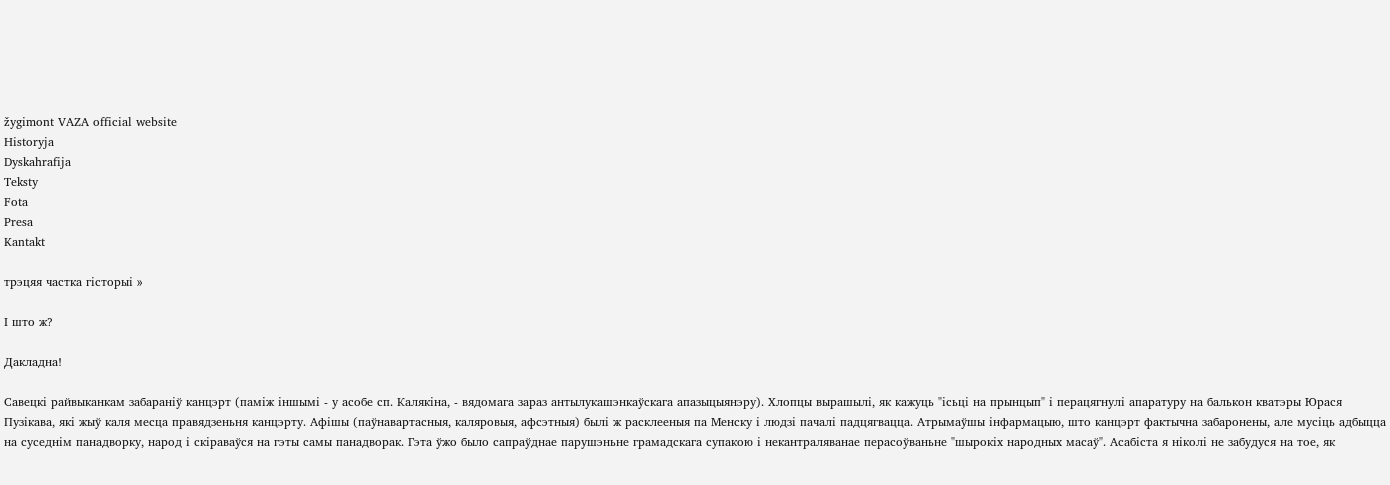žygimont VAZA official website
Historyja
Dyskahrafija
Teksty
Fota
Presa
Kantakt

трэцяя частка гiсторыi »

І што ж?

Дакладна!

Савецкі райвыканкам забараніў канцэрт (паміж іншымі - у асобе сп. Калякіна, - вядомага зараз антылукашэнкаўскага апазыцыянэру). Хлопцы вырашылі, як кажуць "ісьці на прынцып" і перацягнулі апаратуру на балькон кватэры Юрася Пузікава, які жыў каля месца правядзеньня канцэрту. Афішы (паўнавартасныя, каляровыя, афсэтныя) былі ж расклееныя па Менску і людзі пачалі падцягвацца. Атрымаўшы інфармацыю, што канцэрт фактычна забаронены, але мусіць адбыцца на суседнім панадворку, народ і скіраваўся на гэты самы панадворак. Гэта ўжо было сапраўднае парушэньне грамадскага супакою і некантраляванае перасоўваньне "шырокіх народных масаў". Асабіста я ніколі не забудуся на тое, як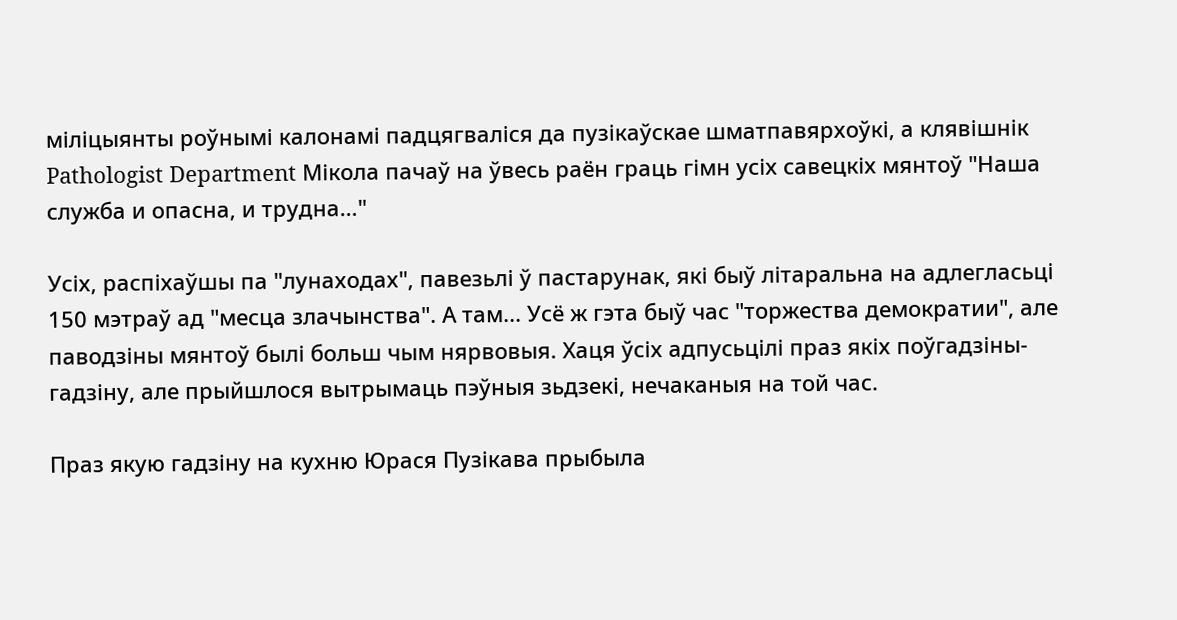міліцыянты роўнымі калонамі падцягваліся да пузікаўскае шматпавярхоўкі, а клявішнік Pathologist Department Мікола пачаў на ўвесь раён граць гімн усіх савецкіх мянтоў "Наша служба и опасна, и трудна…"

Усіх, распіхаўшы па "лунаходах", павезьлі ў пастарунак, які быў літаральна на адлегласьці 150 мэтраў ад "месца злачынства". А там... Усё ж гэта быў час "торжества демократии", але паводзіны мянтоў былі больш чым нярвовыя. Хаця ўсіх адпусьцілі праз якіх поўгадзіны-гадзіну, але прыйшлося вытрымаць пэўныя зьдзекі, нечаканыя на той час.

Праз якую гадзіну на кухню Юрася Пузікава прыбыла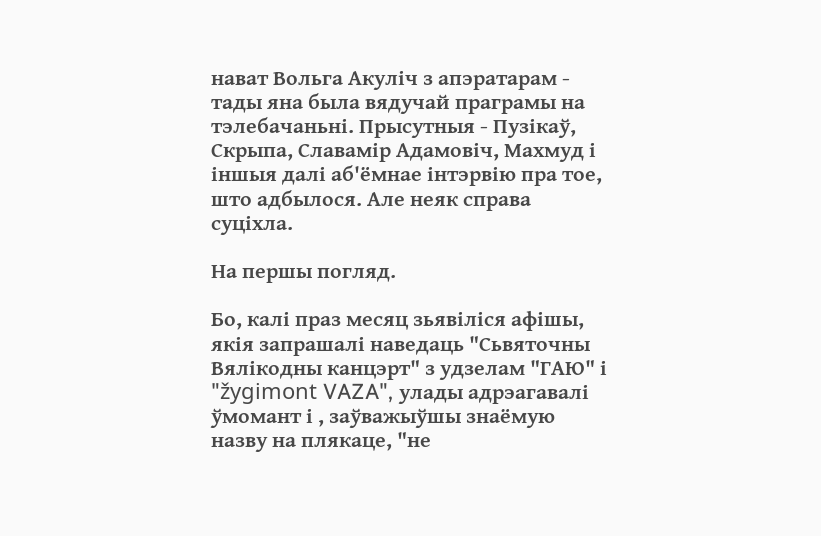нават Вольга Акуліч з апэратарам - тады яна была вядучай праграмы на тэлебачаньні. Прысутныя - Пузікаў, Скрыпа, Славамір Адамовіч, Махмуд і іншыя далі аб'ёмнае інтэрвію пра тое, што адбылося. Але неяк справа суціхла.

На першы погляд.

Бо, калі праз месяц зьявіліся афішы, якія запрашалі наведаць "Сьвяточны Вялікодны канцэрт" з удзелам "ГАЮ" і "žygimont VAZA", улады адрэагавалі ўмомант і , заўважыўшы знаёмую назву на плякаце, "не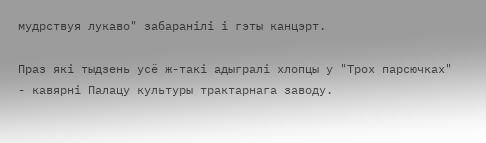мудрствуя лукаво" забаранілі і гэты канцэрт.

Праз які тыдзень усё ж-такі адыгралі хлопцы у "Трох парсючках" - кавярні Палацу культуры трактарнага заводу.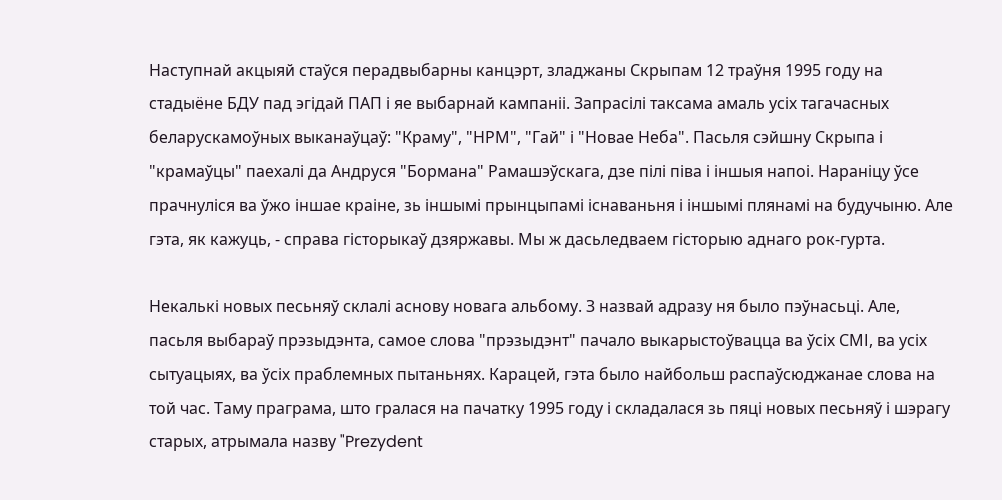Наступнай акцыяй стаўся перадвыбарны канцэрт, зладжаны Скрыпам 12 траўня 1995 году на стадыёне БДУ пад эгідай ПАП і яе выбарнай кампаніі. Запрасілі таксама амаль усіх тагачасных беларускамоўных выканаўцаў: "Краму", "НРМ", "Гай" і "Новае Неба". Пасьля сэйшну Скрыпа і "крамаўцы" паехалі да Андруся "Бормана" Рамашэўскага, дзе пілі піва і іншыя напоі. Нараніцу ўсе прачнуліся ва ўжо іншае краіне, зь іншымі прынцыпамі існаваньня і іншымі плянамі на будучыню. Але гэта, як кажуць, - справа гісторыкаў дзяржавы. Мы ж дасьледваем гісторыю аднаго рок-гурта.

Некалькі новых песьняў склалі аснову новага альбому. З назвай адразу ня было пэўнасьці. Але, пасьля выбараў прэзыдэнта, самое слова "прэзыдэнт" пачало выкарыстоўвацца ва ўсіх СМІ, ва усіх сытуацыях, ва ўсіх праблемных пытаньнях. Карацей, гэта было найбольш распаўсюджанае слова на той час. Таму праграма, што гралася на пачатку 1995 году і складалася зь пяці новых песьняў і шэрагу старых, атрымала назву "Prezydent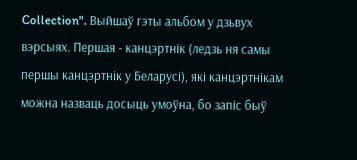Collection". Выйшаў гэты альбом у дзьвух вэрсыях. Першая - канцэртнік (ледзь ня самы першы канцэртнік у Беларусі), які канцэртнікам можна назваць досыць умоўна, бо запіс быў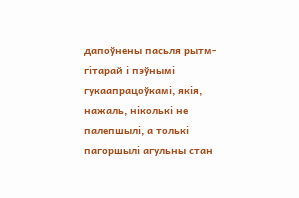дапоўнены пасьля рытм-гітарай і пэўнымі гукаапрацоўкамі, якія, нажаль, ніколькі не палепшылі, а толькі пагоршылі агульны стан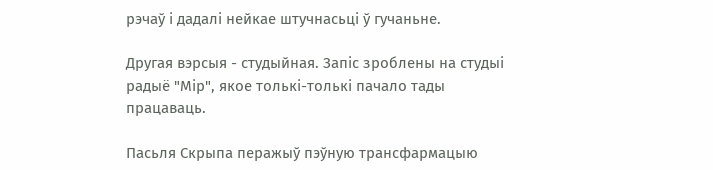рэчаў і дадалі нейкае штучнасьці ў гучаньне.

Другая вэрсыя - студыйная. Запіс зроблены на студыі радыё "Мір", якое толькі-толькі пачало тады працаваць.

Пасьля Скрыпа перажыў пэўную трансфармацыю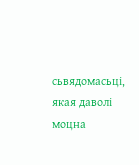сьвядомасьці, якая даволі моцна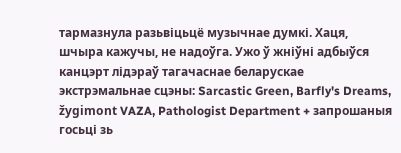тармазнула разьвіцьцё музычнае думкі. Хаця, шчыра кажучы, не надоўга. Ужо ў жніўні адбыўся канцэрт лідэраў тагачаснае беларускае экстрэмальнае сцэны: Sarcastic Green, Barfly's Dreams, žygimont VAZA, Pathologist Department + запрошаныя госьці зь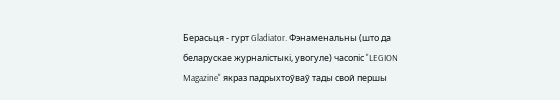Берасьця - гурт Gladiator. Фэнаменальны (што да беларускае журналістыкі, увогуле) часопіс "LEGION Magazine" якраз падрыхтоўваў тады свой першы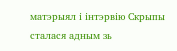матэрыял і інтэрвію Скрыпы сталася адным зь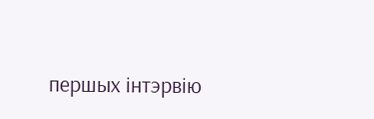першых інтэрвію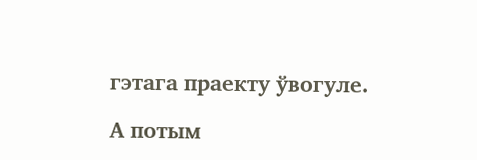гэтага праекту ўвогуле.

А потым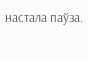настала паўза.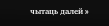чытаць далей »